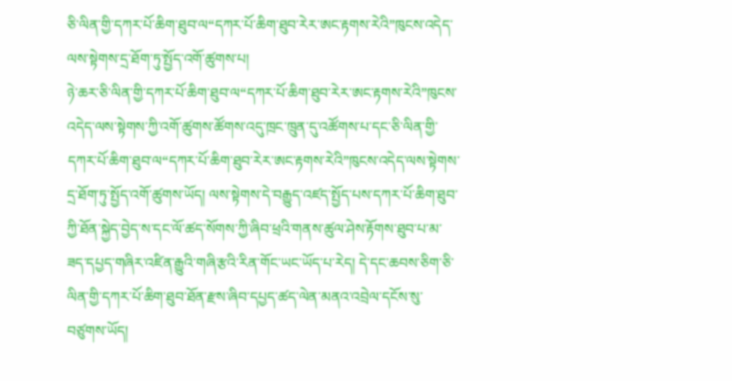ཅི་ལིན་གྱི་དཀར་པོ་ཆིག་ཐུབ་ལ“དཀར་པོ་ཆིག་ཐུབ་རེར་ཨང་རྟགས་རེའི”ཁུངས་འདེད་ལས་སྟེགས་དྲ་ཐོག་ཏུ་སྤྱོད་འགོ་ཚུགས་པ།
ཉེ་ཆར་ཅི་ལིན་གྱི་དཀར་པོ་ཆིག་ཐུབ་ལ“དཀར་པོ་ཆིག་ཐུབ་རེར་ཨང་རྟགས་རེའི”ཁུངས་འདེད་ལས་སྟེགས་ཀྱི་འགོ་ཚུགས་ཚོགས་འདུ་ཁྲང་ཁྲུན་དུ་འཚོགས་པ་དང་ཅི་ལིན་གྱི་དཀར་པོ་ཆིག་ཐུབ་ལ“དཀར་པོ་ཆིག་ཐུབ་རེར་ཨང་རྟགས་རེའི”ཁུངས་འདེད་ལས་སྟེགས་དྲ་ཐོག་ཏུ་སྤྱོད་འགོ་ཚུགས་ཡོད། ལས་སྟེགས་དེ་བརྒྱུད་འཛད་སྤྱོད་པས་དཀར་པོ་ཆིག་ཐུབ་ཀྱི་ཐོན་སྐྱེད་བྱེད་ས་དང་ལོ་ཚད་སོགས་ཀྱི་ཞིབ་ཕྲའི་གནས་ཚུལ་ཤེས་རྟོགས་ཐུབ་པ་མ་ཟད་དཔྱད་གཞིར་འཛིན་རྒྱུའི་གཞི་རྩའི་རིན་གོང་ཡང་ཡོད་པ་རེད། དེ་དང་ཆབས་ཅིག་ཅི་ལིན་གྱི་དཀར་པོ་ཆིག་ཐུབ་ཐོན་རྫས་ཞིབ་དཔྱད་ཚད་ལེན་མནའ་འབྲེལ་དངོས་སུ་བཙུགས་ཡོད།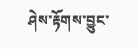ཤེས་རྟོགས་བྱུང་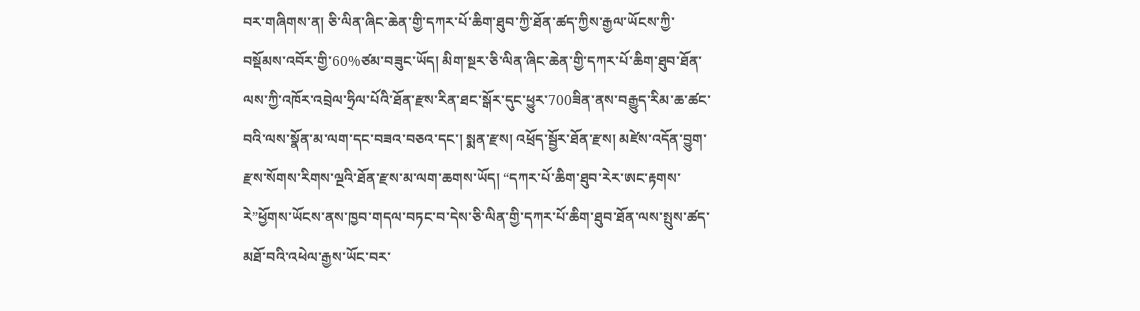བར་གཞིགས་ན། ཅི་ལིན་ཞིང་ཆེན་གྱི་དཀར་པོ་ཆིག་ཐུབ་ཀྱི་ཐོན་ཚད་ཀྱིས་རྒྱལ་ཡོངས་ཀྱི་བསྡོམས་འབོར་གྱི་60%ཙམ་བཟུང་ཡོད། མིག་སྔར་ཅི་ལིན་ཞིང་ཆེན་གྱི་དཀར་པོ་ཆིག་ཐུབ་ཐོན་ལས་ཀྱི་འཁོར་འབྲེལ་ཧྲིལ་པོའི་ཐོན་རྫས་རིན་ཐང་སྒོར་དུང་ཕྱུར་700ཟིན་ནས་བརྒྱུད་རིམ་ཆ་ཚང་བའི་ལས་སྣོན་མ་ལག་དང་བཟའ་བཅའ་དང་། སྨན་རྫས། འཕྲོད་སྦྱོར་ཐོན་རྫས། མཛེས་འདོན་བྱུག་རྫས་སོགས་རིགས་ལྔའི་ཐོན་རྫས་མ་ལག་ཆགས་ཡོད། “དཀར་པོ་ཆིག་ཐུབ་རེར་ཨང་རྟགས་རེ”ཕྱོགས་ཡོངས་ནས་ཁྱབ་གདལ་བཏང་བ་དེས་ཅི་ལིན་གྱི་དཀར་པོ་ཆིག་ཐུབ་ཐོན་ལས་སྤུས་ཚད་མཐོ་བའི་འཕེལ་རྒྱས་ཡོང་བར་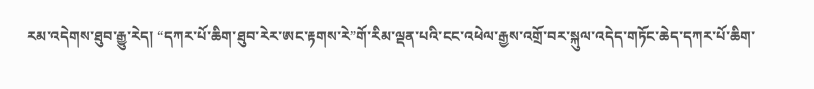རམ་འདེགས་ཐུབ་རྒྱུ་རེད། “དཀར་པོ་ཆིག་ཐུབ་རེར་ཨང་རྟགས་རེ”གོ་རིམ་ལྡན་པའི་ངང་འཕེལ་རྒྱས་འགྲོ་བར་སྐུལ་འདེད་གཏོང་ཆེད་དཀར་པོ་ཆིག་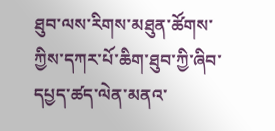ཐུབ་ལས་རིགས་མཐུན་ཚོགས་ཀྱིས་དཀར་པོ་ཆིག་ཐུབ་ཀྱི་ཞིབ་དཔྱད་ཚད་ལེན་མནའ་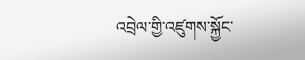འབྲེལ་གྱི་འཛུགས་སྐྱོང་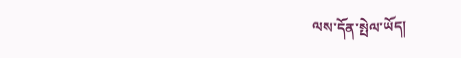ལས་དོན་སྤེལ་ཡོད།